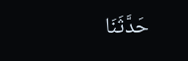حَدَّثَنَا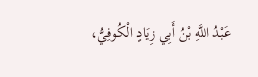عَبْدُ اللَّهِ بْنُ أَبِي زِيَادٍ الْكُوفِيُّ،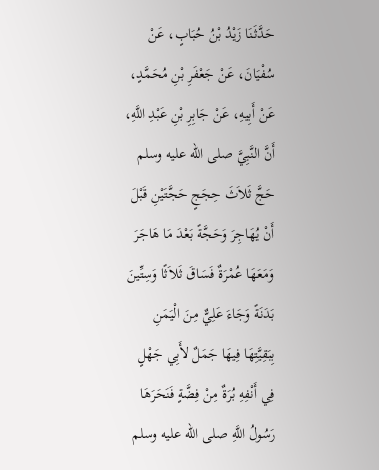حَدَّثَنَا زَيْدُ بْنُ حُبَابٍ، عَنْ سُفْيَانَ، عَنْ جَعْفَرِ بْنِ مُحَمَّدٍ، عَنْ أَبِيهِ، عَنْ جَابِرِ بْنِ عَبْدِ اللَّهِ، أَنَّ النَّبِيَّ صلى الله عليه وسلم حَجَّ ثَلاَثَ حِجَجٍ حَجَّتَيْنِ قَبْلَ أَنْ يُهَاجِرَ وَحَجَّةً بَعْدَ مَا هَاجَرَ وَمَعَهَا عُمْرَةٌ فَسَاقَ ثَلاَثًا وَسِتِّينَ بَدَنَةً وَجَاءَ عَلِيٌّ مِنَ الْيَمَنِ بِبَقِيَّتِهَا فِيهَا جَمَلٌ لأَبِي جَهْلٍ فِي أَنْفِهِ بُرَةٌ مِنْ فِضَّةٍ فَنَحَرَهَا رَسُولُ اللَّهِ صلى الله عليه وسلم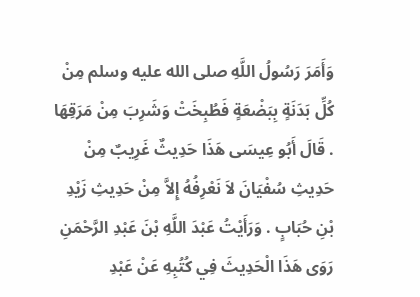وَأَمَرَ رَسُولُ اللَّهِ صلى الله عليه وسلم مِنْ كُلِّ بَدَنَةٍ بِبَضْعَةٍ فَطُبِخَتْ وَشَرِبَ مِنْ مَرَقِهَا . قَالَ أَبُو عِيسَى هَذَا حَدِيثٌ غَرِيبٌ مِنْ حَدِيثِ سُفْيَانَ لاَ نَعْرِفُهُ إِلاَّ مِنْ حَدِيثِ زَيْدِ بْنِ حُبَابٍ . وَرَأَيْتُ عَبْدَ اللَّهِ بْنَ عَبْدِ الرَّحْمَنِ رَوَى هَذَا الْحَدِيثَ فِي كُتُبِهِ عَنْ عَبْدِ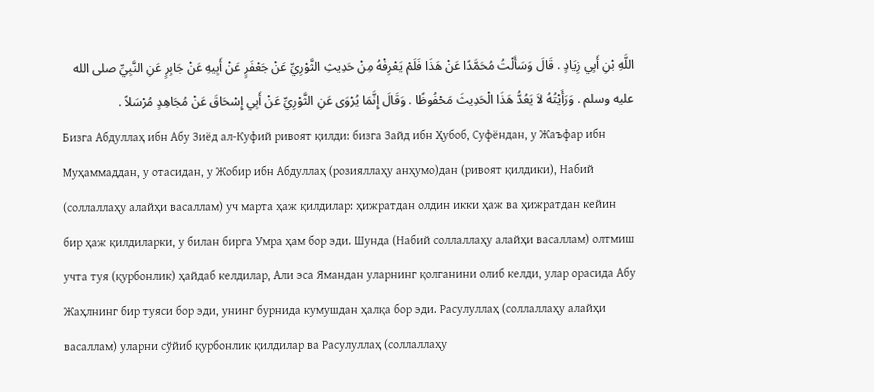اللَّهِ بْنِ أَبِي زِيَادٍ . قَالَ وَسَأَلْتُ مُحَمَّدًا عَنْ هَذَا فَلَمْ يَعْرِفْهُ مِنْ حَدِيثِ الثَّوْرِيِّ عَنْ جَعْفَرٍ عَنْ أَبِيهِ عَنْ جَابِرٍ عَنِ النَّبِيِّ صلى الله عليه وسلم . وَرَأَيْتُهُ لاَ يَعُدُّ هَذَا الْحَدِيثَ مَحْفُوظًا . وَقَالَ إِنَّمَا يُرْوَى عَنِ الثَّوْرِيِّ عَنْ أَبِي إِسْحَاقَ عَنْ مُجَاهِدٍ مُرْسَلاً .
Бизга Абдуллаҳ ибн Абу Зиёд ал-Куфий ривоят қилди: бизга Зайд ибн Ҳубоб, Суфёндан, у Жаъфар ибн Муҳаммаддан, у отасидан, у Жобир ибн Абдуллаҳ (розияллаҳу анҳумо)дан (ривоят қилдики), Набий (соллаллаҳу алайҳи васаллам) уч марта ҳаж қилдилар: ҳижратдан олдин икки ҳаж ва ҳижратдан кейин бир ҳаж қилдиларки, у билан бирга Умра ҳам бор эди. Шунда (Набий соллаллаҳу алайҳи васаллам) олтмиш учта туя (қурбонлик) ҳайдаб келдилар, Али эса Ямандан уларнинг қолганини олиб келди, улар орасида Абу Жаҳлнинг бир туяси бор эди, унинг бурнида кумушдан ҳалқа бор эди. Расулуллаҳ (соллаллаҳу алайҳи васаллам) уларни сўйиб қурбонлик қилдилар ва Расулуллаҳ (соллаллаҳу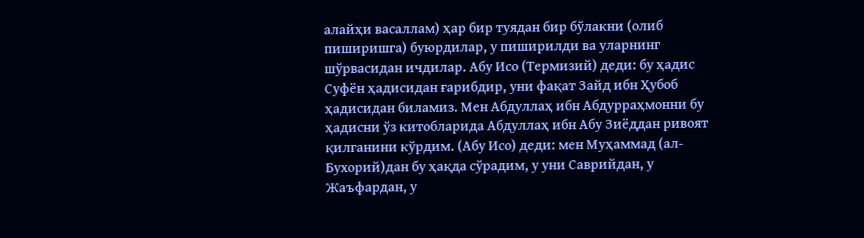алайҳи васаллам) ҳар бир туядан бир бўлакни (олиб пиширишга) буюрдилар, у пиширилди ва уларнинг шўрвасидан ичдилар. Абу Исо (Термизий) деди: бу ҳадис Суфён ҳадисидан ғарибдир, уни фақат Зайд ибн Ҳубоб ҳадисидан биламиз. Мен Абдуллаҳ ибн Абдурраҳмонни бу ҳадисни ўз китобларида Абдуллаҳ ибн Абу Зиёддан ривоят қилганини кўрдим. (Абу Исо) деди: мен Муҳаммад (ал-Бухорий)дан бу ҳақда сўрадим, у уни Саврийдан, у Жаъфардан, у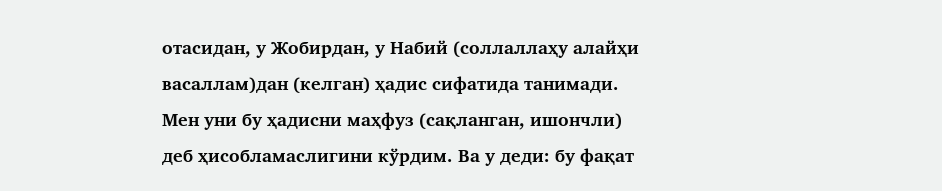отасидан, у Жобирдан, у Набий (соллаллаҳу алайҳи васаллам)дан (келган) ҳадис сифатида танимади. Мен уни бу ҳадисни маҳфуз (сақланган, ишончли) деб ҳисобламаслигини кўрдим. Ва у деди: бу фақат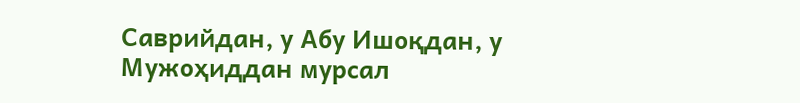Саврийдан, у Абу Ишоқдан, у Мужоҳиддан мурсал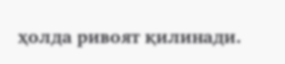ҳолда ривоят қилинади.